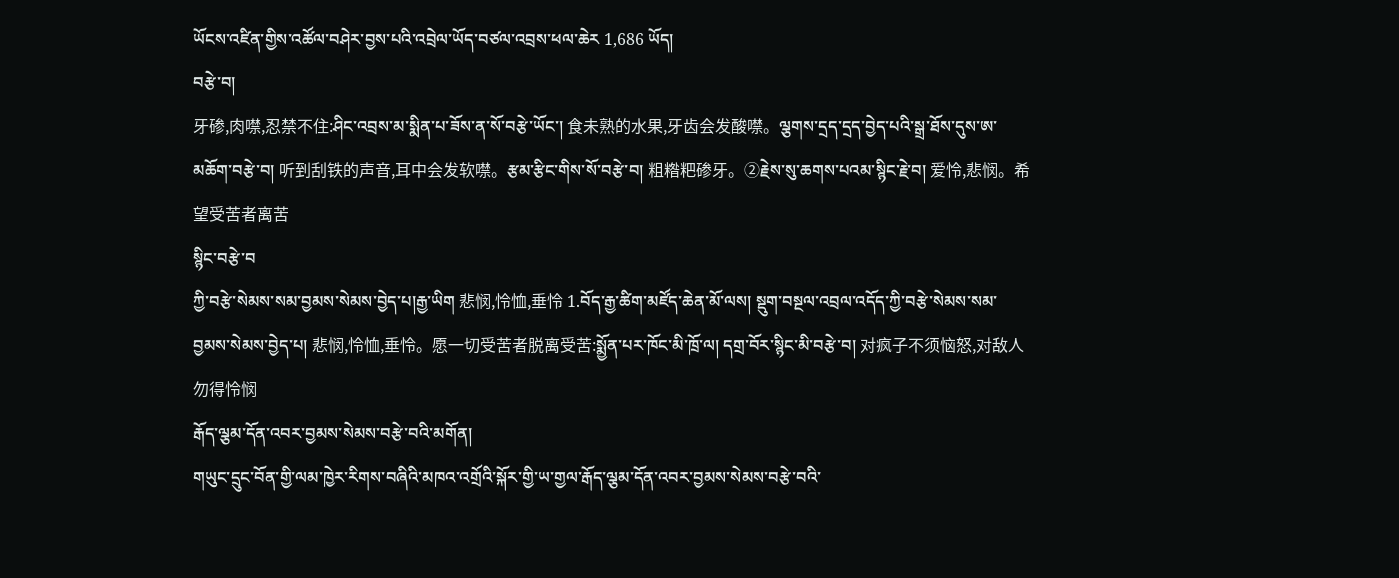ཡོངས་འཛིན་གྱིས་འཚོལ་བཤེར་བྱས་པའི་འབྲེལ་ཡོད་བཙལ་འབྲས་ཕལ་ཆེར 1,686 ཡོད།
བརྩེ་བ།
牙碜,肉噤,忍禁不住:ཤིང་འབྲས་མ་སྨིན་པ་ཟོས་ན་སོ་བརྩེ་ཡོང་། 食未熟的水果,牙齿会发酸噤。ལྕགས་དྲད་དྲད་བྱེད་པའི་སྒྲ་ཐོས་དུས་ཨ་མཆོག་བརྩེ་བ། 听到刮铁的声音,耳中会发软噤。རྩམ་རྩིང་གིས་སོ་བརྩེ་བ། 粗糌粑碜牙。②རྗེས་སུ་ཆགས་པའམ་སྙིང་རྗེ་བ། 爱怜,悲悯。希望受苦者离苦
སྙིང་བརྩེ་བ
ཀྱི་བརྩེ་སེམས་སམ་བྱམས་སེམས་བྱེད་པ།རྒྱ་ཡིག 悲悯,怜恤,垂怜 1.བོད་རྒྱ་ཚིག་མཛོད་ཆེན་མོ་ལས། སྡུག་བསྔལ་འབྲལ་འདོད་ཀྱི་བརྩེ་སེམས་སམ་བྱམས་སེམས་བྱེད་པ། 悲悯,怜恤,垂怜。愿一切受苦者脱离受苦:སྨྱོན་པར་ཁོང་མི་ཁྲོ་ལ། དགྲ་བོར་སྙིང་མི་བརྩེ་བ། 对疯子不须恼怒,对敌人勿得怜悯
རྒོད་ལྕམ་དོན་འབར་བྱམས་སེམས་བརྩེ་བའི་མགོན།
གཡུང་དྲུང་བོན་གྱི་ལམ་ཁྱེར་རིགས་བཞིའི་མཁའ་འགྲོའི་སྐོར་གྱི་ཡ་གྱལ་རྒོད་ལྕམ་དོན་འབར་བྱམས་སེམས་བརྩེ་བའི་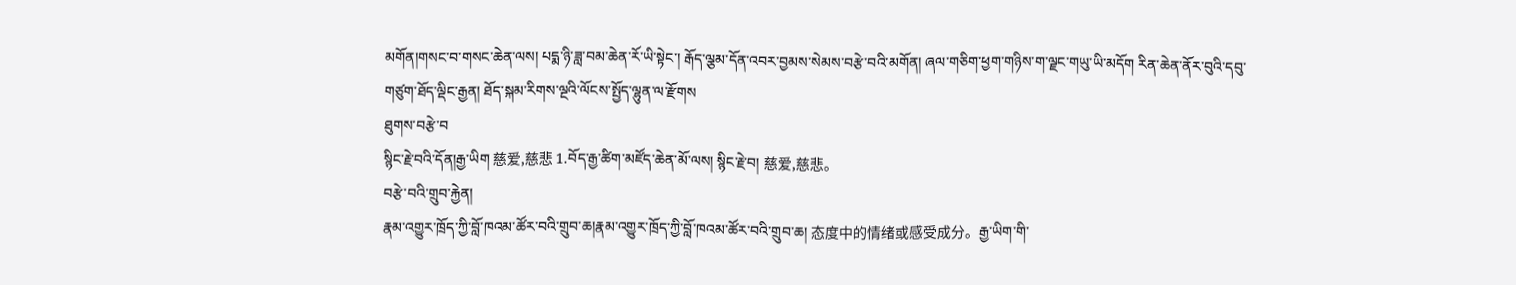མགོན།གསང་བ་གསང་ཆེན་ལས། པདྨ་ཉི་ཟླ་བམ་ཆེན་རོ་ཡི་སྟེང་། རྒོད་ལྕམ་དོན་འབར་བྱམས་སེམས་བརྩེ་བའི་མགོན། ཞལ་གཅིག་ཕྱག་གཉིས་ག་ལྗང་གཡུ་ཡི་མདོག རིན་ཆེན་ནོར་བུའི་དབུ་གཙུག་ཐོད་ལྡིང་རྒྱན། ཐོད་སྐམ་རིགས་ལྔའི་ལོངས་སྤྱོད་ལྷུན་ལ་རྫོགས
ཐུགས་བརྩེ་བ
སྙིང་རྗེ་བའི་དོན།རྒྱ་ཡིག 慈爱,慈悲 1.བོད་རྒྱ་ཚིག་མཛོད་ཆེན་མོ་ལས། སྙིང་རྗེ་བ། 慈爱,慈悲。
བརྩེ་བའི་གྲུབ་རྐྱེན།
རྣམ་འགྱུར་ཁྲོད་ཀྱི་བློ་ཁའམ་ཚོར་བའི་གྲུབ་ཆ།རྣམ་འགྱུར་ཁྲོད་ཀྱི་བློ་ཁའམ་ཚོར་བའི་གྲུབ་ཆ། 态度中的情绪或感受成分。རྒྱ་ཡིག་གི་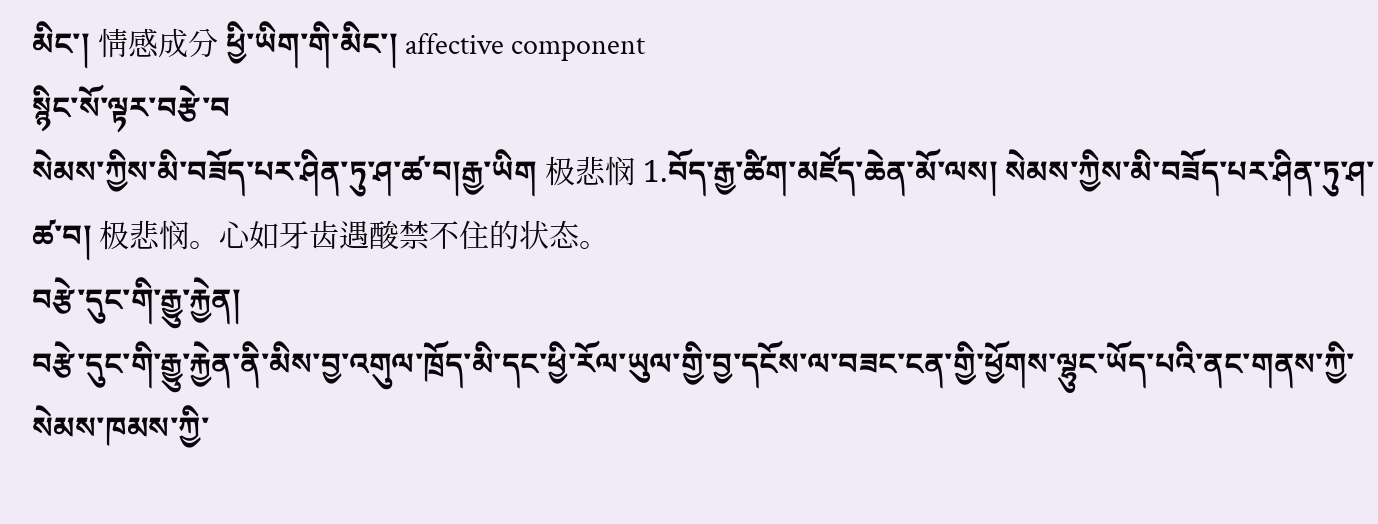མིང་། 情感成分 ཕྱི་ཡིག་གི་མིང་། affective component
སྙིང་སོ་ལྟར་བརྩེ་བ
སེམས་ཀྱིས་མི་བཟོད་པར་ཤིན་ཏུ་ཤ་ཚ་བ།རྒྱ་ཡིག 极悲悯 1.བོད་རྒྱ་ཚིག་མཛོད་ཆེན་མོ་ལས། སེམས་ཀྱིས་མི་བཟོད་པར་ཤིན་ཏུ་ཤ་ཚ་བ། 极悲悯。心如牙齿遇酸禁不住的状态。
བརྩེ་དུང་གི་རྒྱུ་རྐྱེན།
བརྩེ་དུང་གི་རྒྱུ་རྐྱེན་ནི་མིས་བྱ་འགུལ་ཁྲོད་མི་དང་ཕྱི་རོལ་ཡུལ་གྱི་བྱ་དངོས་ལ་བཟང་ངན་གྱི་ཕྱོགས་ལྷུང་ཡོད་པའི་ནང་གནས་ཀྱི་སེམས་ཁམས་ཀྱི་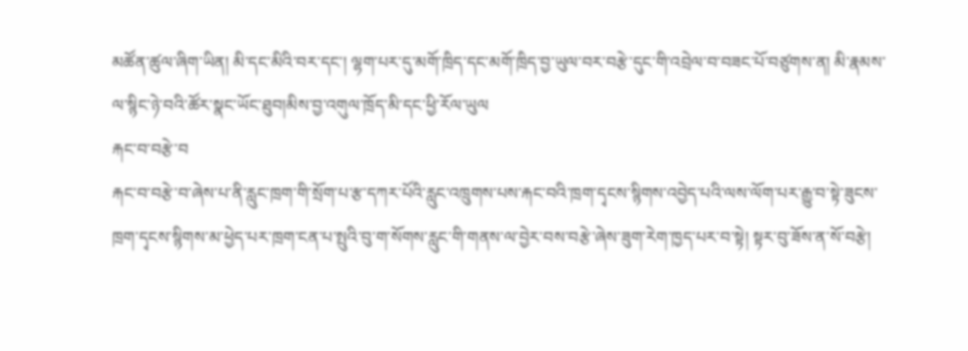མཚོན་ཚུལ་ཞིག་ཡིན། མི་དང་མིའི་བར་དང་། ལྷག་པར་དུ་མགོ་ཁྲིད་དང་མགོ་ཁྲིད་བྱ་ཡུལ་བར་བརྩེ་དུང་གི་འབྲེལ་བ་བཟང་པོ་བཙུགས་ན། མི་རྣམས་ལ་སྙིང་ཉེ་བའི་ཚོར་སྣང་ཡོང་ཐུབ།མིས་བྱ་འགུལ་ཁྲོད་མི་དང་ཕྱི་རོལ་ཡུལ
རྐང་བ་བརྩེ་བ
རྐང་བ་བརྩེ་བ་ཞེས་པ་ནི་རླུང་ཁྲག་གི་སྲོག་པ་རྩ་དཀར་པོའི་རླུང་འཁྲུགས་པས་རྐང་བའི་ཁྲག་དྭངས་སྙིགས་འབྱེད་པའི་ལས་ལོག་པར་རྒྱུ་བ་སྟེ་ཟུངས་ཁྲག་དྭངས་སྙིགས་མ་ཕྱེད་པར་ཁྲག་ངན་པ་སྤུའི་བུ་ག་སོགས་རླུང་གི་གནས་ལ་བྱེར་བས་བརྩེ་ཞེས་ཟུག་རེག་ཁྱད་པར་བ་སྟེ། སྟར་བུ་ཟོས་ན་སོ་བརྩེ།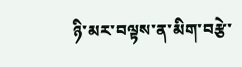ཉི་མར་བལྟས་ན་མིག་བརྩེ་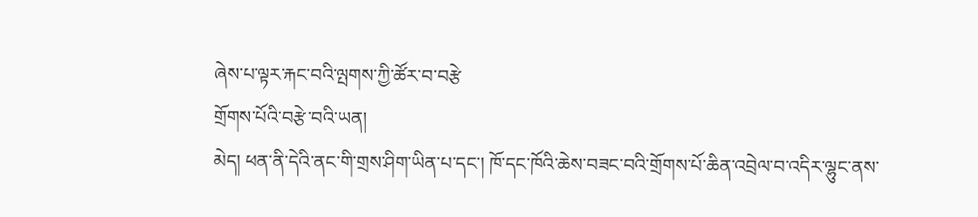ཞེས་པ་ལྟར་རྐང་བའི་ལྤགས་ཀྱི་ཚོར་བ་བརྩེ
གྲོགས་པོའི་བརྩེ་བའི་ཡན།
མེད། ཕན་ནི་དེའི་ནང་གི་གྲས་ཤིག་ཡིན་པ་དང་། ཁོ་དང་ཁོའི་ཆེས་བཟང་བའི་གྲོགས་པོ་ཆིན་འབྲེལ་བ་འདིར་ལྷུང་ནས་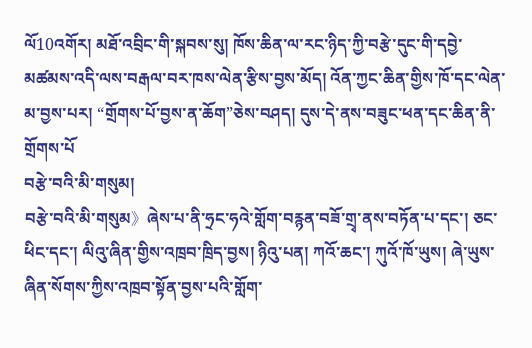ལོ10འགོར། མཐོ་འབྲིང་གི་སྐབས་སུ། ཁོས་ཆིན་ལ་རང་ཉིད་ཀྱི་བརྩེ་དུང་གི་དབྱེ་མཚམས་འདི་ལས་བརྒལ་བར་ཁས་ལེན་རྩིས་བྱས་མོད། འོན་ཀྱང་ཆིན་གྱིས་ཁོ་དང་ལེན་མ་བྱས་པར། “གྲོགས་པོ་བྱས་ན་ཆོག”ཅེས་བཤད། དུས་དེ་ནས་བཟུང་ཕན་དང་ཆིན་ནི་གྲོགས་པོ
བརྩེ་བའི་མི་གསུམ།
བརྩེ་བའི་མི་གསུམ》ཞེས་པ་ནི་ཧྲང་ཧའེ་གློག་བརྙན་བཟོ་གྲྭ་ནས་བཏོན་པ་དང་། ཅང་ཕིང་དང་། ལིའུ་ཞིན་གྱིས་འཁྲབ་ཁྲིད་བྱས། ཉིའུ་པན། ཀའོ་ཆང་། ཀུའོ་ཁོ་ཡུས། ཞེ་ཡུས་ཞིན་སོགས་ཀྱིས་འཁྲབ་སྟོན་བྱས་པའི་གློག་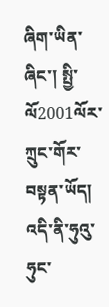ཞིག་ཡིན་ཞིང་། སྤྱི་ལོ2001ལོར་ཀྲུང་གོར་བསྟན་ཡོད། འདི་ནི་ཧུའུ་ཧུང་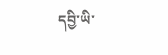དབྱི་ཡི་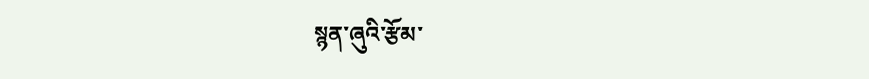སྙན་ཞུའི་རྩོམ་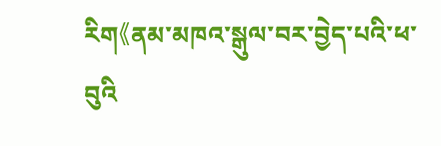རིག《ནམ་མཁའ་སྒུལ་བར་བྱེད་པའི་ཕ་བུའི